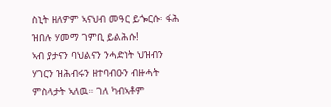ስኒት ዘለዎም ኣናህብ መዓር ይጐርሱ፡ ፋሕ ዝበሉ ሃመማ ገምቢ ይልሕሱ!
ኣብ ያታናን ባህልናን ንሓድነት ህዝብን ሃገርን ዝሕብሩን ዘተባብዑን ብዙሓት ምስላታት ኣለዉ። ገለ ካብኣቶም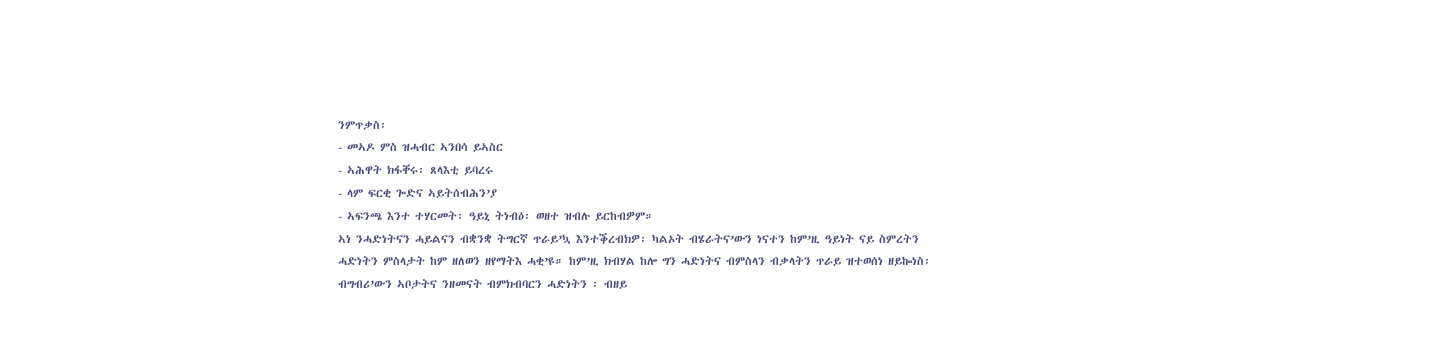ንምጥቃስ፡
- መኣዶ ምስ ዝሓብር ኣንበሳ ይኣስር
- ኣሕዋት ክፋቐሩ፡ ጸላእቲ ይባረሩ
- ላም ፍርቂ ጐድና ኣይትሰብሕን’ያ
- ኣፍንጫ እንተ ተሃርመት፡ ዓይኒ ትነብዕ፡ ወዘተ ዝብሉ ይርከብዎም።
ኣነ ንሓድነትናን ሓይልናን ብቋንቋ ትግርኛ ጥራይ’ኳ እንተቕረብክዎ፡ ካልኦት ብሄራትና’ውን ነናተን ከም’ዚ ዓይነት ናይ ስምረትን ሓድነትን ምስላታት ከም ዘለወን ዘየማትእ ሓቂ’ዩ። ከም’ዚ ክብሃል ከሎ ግን ሓድነትና ብምስላን ብቃላትን ጥራይ ዝተወሰነ ዘይኰነስ፡ ብግብሪ’ውን ኣቦታትና ንዘመናት ብምክብባርን ሓድነትን ፡ ብዘይ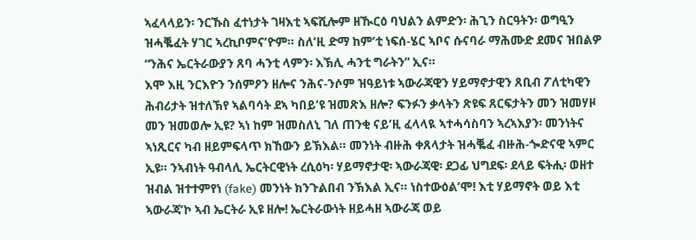ኣፈላላይን፡ ንርኹስ ፈተነታት ገዛእቲ ኣፍሺሎም ዘዂርዕ ባህልን ልምድን፡ ሕጊን ስርዓትን፡ ወግዒን ዝሓቘፈት ሃገር ኣረኪቦምና’ዮም። ስለ’ዚ ድማ ከም’ቲ ነፍሰ-ሄር ኣቦና ሱናባራ ማሕሙድ ደመና ዝበልዎ “ንሕና ኤርትራውያን ጸባ ሓንቲ ላምን፡ እኽሊ ሓንቲ ግራትን” ኢና።
እሞ እዚ ንርእዮን ንሰምዖን ዘሎና ንሕና-ንሶም ዝዓይነቱ ኣውራጃዊን ሃይማኖታዊን ጸቢብ ፖለቲካዊን ሕብሪታት ዝተለኽየ ኣልባሳት ደኣ ካበይ’ዩ ዝመጽእ ዘሎ? ፍንፉን ቃላትን ጽዩፍ ጸርፍታትን መን ዝመሃዞ መን ዝመወሎ ኢዩ? ኣነ ከም ዝመስለኒ ገለ ጠንቂ ናይ’ዚ ፈላላዪ ኣተሓሳስባን ኣረኣእያን፡ መንነትና ኣነጺርና ካብ ዘይምፍላጥ ክኸውን ይኽእል። መንነት ብዙሕ ቀጸላታት ዝሓቘፈ ብዙሕ-ጐድናዊ ኣምር ኢዩ። ንኣብነት ዓብላሊ ኤርትርዊነት ረሲዕካ፡ ሃይማኖታዊ፡ ኣውራጃዊ፡ ደጋፊ ህግደፍ፡ ደላይ ፍትሒ፡ ወዘተ ዝብል ዝተተምየነ (fake) መንነት ክንጉልበብ ንኽእል ኢና። ነስተውዕል’ሞ! እቲ ሃይማኖት ወይ እቲ ኣውራጃ’ኮ ኣብ ኤርትራ ኢዩ ዘሎ! ኤርትራውነት ዘይሓዘ ኣውራጃ ወይ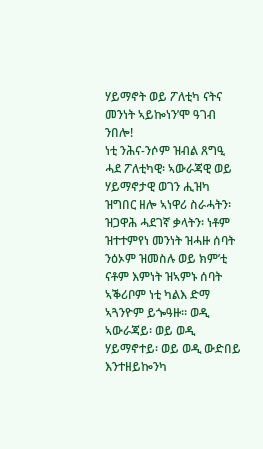ሃይማኖት ወይ ፖለቲካ ናትና መንነት ኣይኰነን’ሞ ዓገብ ንበሎ!
ነቲ ንሕና-ንሶም ዝብል ጸግዒ ሓደ ፖለቲካዊ፡ ኣውራጃዊ ወይ ሃይማኖታዊ ወገን ሒዝካ ዝግበር ዘሎ ኣነዋሪ ስራሓትን፡ ዝጋዋሕ ሓደገኛ ቃላትን፡ ነቶም ዝተተምየነ መንነት ዝሓዙ ሰባት ንዕኦም ዝመስሉ ወይ ክም’ቲ ናቶም እምነት ዝኣምኑ ሰባት ኣቕሪቦም ነቲ ካልእ ድማ ኣጓንዮም ይጐዓዙ። ወዲ ኣውራጃይ፡ ወይ ወዲ ሃይማኖተይ፡ ወይ ወዲ ውድበይ እንተዘይኰንካ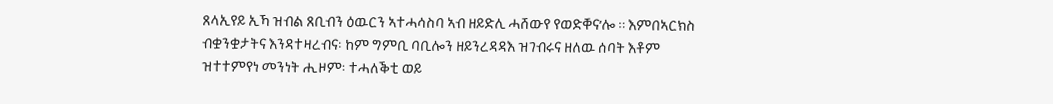ጸላኢየይ ኢኻ ዝብል ጸቢብን ዕዉርን ኣተሓሳስባ ኣብ ዘይድሊ ሓሸውየ የወድቐና’ሎ ። እምበኣርክስ ብቋንቋታትና እንዳተዛረብና፡ ከም ግምቢ ባቢሎን ዘይንረዳዳእ ዝገብሩና ዘለዉ ሰባት እቶም ዝተተምየነ መንነት ሒዞም፡ ተሓለቕቲ ወይ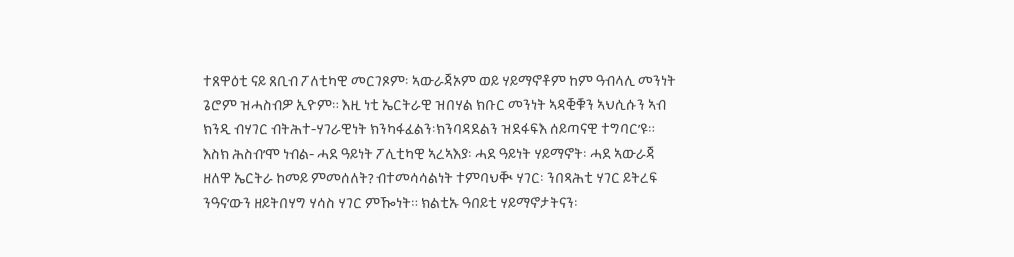ተጸዋዕቲ ናይ ጸቢብ ፖለቲካዊ መርገጾም፡ ኣውራጃኦም ወይ ሃይማኖቶም ከም ዓብላሊ መንነት ጌሮም ዝሓስብዎ ኢዮም። እዚ ነቲ ኤርትራዊ ዝበሃል ክቡር መንነት ኣዳቒቑን ኣህሲሱን ኣብ ክንዲ ብሃገር ብትሕተ-ሃገራዊነት ክንካፋፈልን፡ክንባዳደልን ዝደፋፍእ ሰይጣናዊ ተግባር’ዩ። እስክ ሕስብ’ሞ ነብል- ሓደ ዓይነት ፖሊቲካዊ ኣረኣእያ፡ ሓደ ዓይነት ሃይማኖት፡ ሓደ ኣውራጃ ዘለዋ ኤርትራ ከመይ ምመሰለት? ብተመሳሳልነት ተምባህቚ ሃገር፡ ንበጻሕቲ ሃገር ይትረፍ ንዓና’ውን ዘይትበሃግ ሃሳስ ሃገር ምዀነት። ክልቲኡ ዓበይቲ ሃይማኖታትናን፡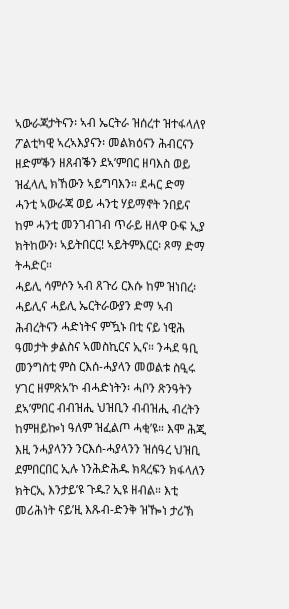ኣውራጃታትናን፡ ኣብ ኤርትራ ዝሰረተ ዝተፋላለየ ፖልቲካዊ ኣረኣእያናን፡ መልክዕናን ሕብርናን ዘድምቕን ዘጸብቕን ደኣ’ምበር ዘባእስ ወይ ዝፈላሊ ክኸውን ኣይግባእን። ደሓር ድማ ሓንቲ ኣውራጃ ወይ ሓንቲ ሃይማኖት ንበይና ከም ሓንቲ መንገብገብ ጥራይ ዘለዋ ዑፍ ኢያ ክትከውን፡ ኣይትበርር! ኣይትምእርር፡ ጾማ ድማ ትሓድር።
ሓይሊ ሳምሶን ኣብ ጸጉሪ ርእሱ ከም ዝነበረ፡ ሓይሊና ሓይሊ ኤርትራውያን ድማ ኣብ ሕብረትናን ሓድነትና ምዃኑ በቲ ናይ ነዊሕ ዓመታት ቃልስና ኣመስኪርና ኢና። ንሓደ ዓቢ መንግስቲ ምስ ርእሰ-ሓያላን መወልቱ ስዒሩ ሃገር ዘምጽአ’ኮ ብሓድነትን፡ ሓቦን ጽንዓትን ደኣ’ምበር ብብዝሒ ህዝቢን ብብዝሒ ብረትን ከምዘይኰነ ዓለም ዝፈልጦ ሓቂ’ዩ። እሞ ሕጂ እዚ ንሓያላንን ንርእሰ-ሓያላንን ዝሰዓረ ህዝቢ ደምበርበር ኢሉ ነንሕድሕዱ ክጻረፍን ክፋላለን ክትርኢ እንታይ’ዩ ጉዱ? ኢዩ ዘብል። እቲ መሪሕነት ናይ’ዚ እጹብ-ድንቅ ዝዀነ ታሪኽ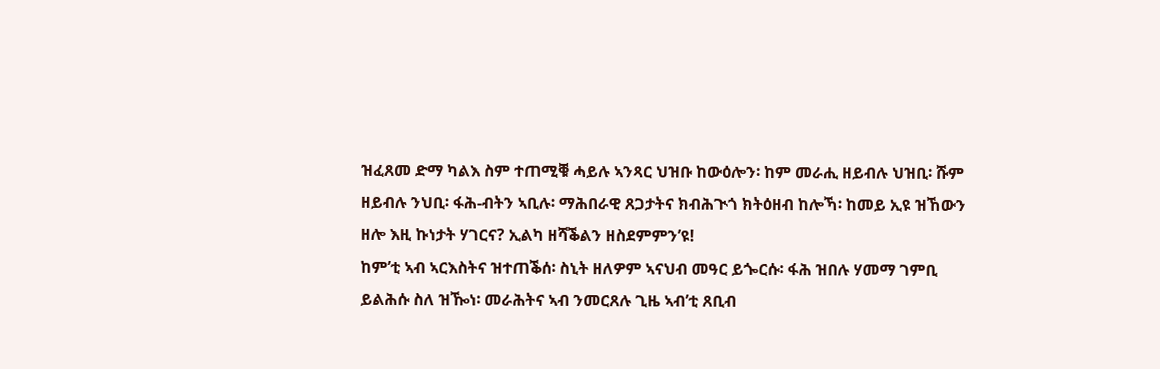ዝፈጸመ ድማ ካልእ ስም ተጠሚቑ ሓይሉ ኣንጻር ህዝቡ ከውዕሎን፡ ከም መራሒ ዘይብሉ ህዝቢ፡ ሹም ዘይብሉ ንህቢ፡ ፋሕ-ብትን ኣቢሉ፡ ማሕበራዊ ጸጋታትና ክብሕጒጎ ክትዕዘብ ከሎኻ፡ ከመይ ኢዩ ዝኸውን ዘሎ እዚ ኩነታት ሃገርና? ኢልካ ዘሻቕልን ዘስደምምን’ዩ!
ከም’ቲ ኣብ ኣርእስትና ዝተጠቕሰ፡ ስኒት ዘለዎም ኣናህብ መዓር ይጐርሱ፡ ፋሕ ዝበሉ ሃመማ ገምቢ ይልሕሱ ስለ ዝዀነ፡ መራሕትና ኣብ ንመርጸሉ ጊዜ ኣብ’ቲ ጸቢብ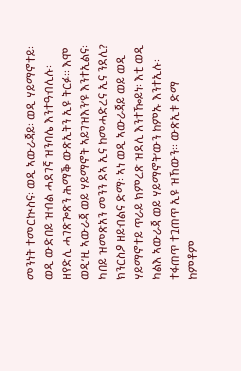መንነት ተመርኲስና፡ ወዲ ኣውራጃይ፡ ወዲ ሃይማኖተይ፡ ወዲ ውድበይ ዝብል ሓደገኛ ዝንባሌ እንተዓብሊሉ፡ ዘየድሊ ሓገጽጐጽን ሕማቕ ውጽኢትን ኢዩ ትርፉ። እሞ ወዲ’ዚ ኣውራጃ ወይ ሃይማኖት ኣይገዝእን’ዩ እንተኢልና፡ ካበይ ዝመጽአን መንን ደኣ ኢና ከመሓድረና ኢና ንደሊ? ክንርስዖ ዘይብልና ድማ፡ ኣነ ወዲ ኣውራጃይ ወይ ወዲ ሃይማኖተይ ጥራይ ክምረጽ ዝደሊ እንተዀይነ፡ እቲ ወዲ ካልእ ኣውራጃ ወይ ሃይማኖት’ውን ከምኡ እንተኢሉ፡ ተፋጠጥ ተጓጠጥ ኢዩ ዝኸውን። ውጽኢቱ ድማ ከምቶም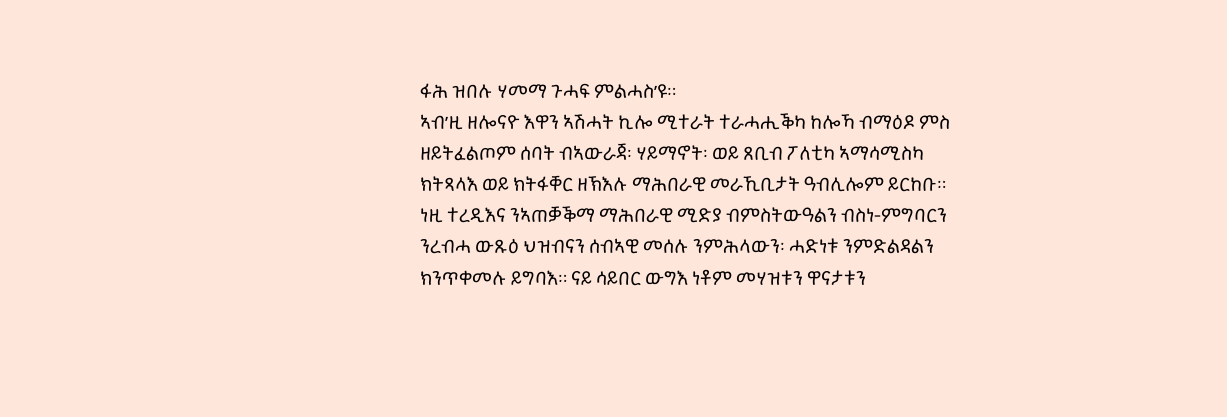ፋሕ ዝበሉ ሃመማ ጉሓፍ ምልሓስ’ዩ።
ኣብ’ዚ ዘሎናዮ እዋን ኣሽሓት ኪሎ ሚተራት ተራሓሒቕካ ከሎኻ ብማዕዶ ምስ ዘይትፈልጦም ሰባት ብኣውራጃ፡ ሃይማኖት፡ ወይ ጸቢብ ፖለቲካ ኣማሳሚስካ ክትጻላእ ወይ ክትፋቐር ዘኽእሉ ማሕበራዊ መራኺቢታት ዓብሊሎም ይርከቡ። ነዚ ተረዲእና ንኣጠቓቕማ ማሕበራዊ ሚድያ ብምስትውዓልን ብስነ-ምግባርን ንረብሓ ውጹዕ ህዝብናን ሰብኣዊ መሰሉ ንምሕላውን፡ ሓድነቱ ንምድልዳልን ክንጥቀመሉ ይግባእ። ናይ ሳይበር ውግእ ነቶም መሃዝቱን ዋናታቱን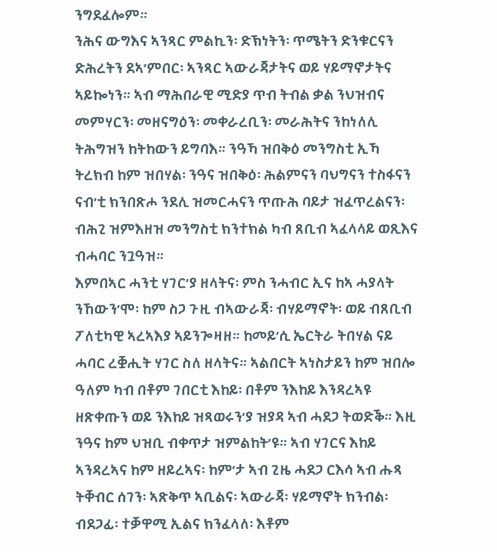ንግደፈሎም።
ንሕና ውግእና ኣንጻር ምልኪን፡ ድኽነትን፡ ጥሜትን ድንቁርናን ድሕረትን ደኣ’ምበር፡ ኣንጻር ኣውራጃታትና ወይ ሃይማኖታትና ኣይኰነን። ኣብ ማሕበራዊ ሚድያ ጥብ ትብል ቃል ንህዝብና መምሃርን፡ መዘናግዕን፡ መቀራረቢን፡ መራሕትና ንከነለሊ ትሕግዝን ከትከውን ይግባእ። ንዓኻ ዝበቅዕ መንግስቲ ኢኻ ትረክብ ከም ዝበሃል፡ ንዓና ዝበቅዕ፡ ሕልምናን ባህግናን ተስፋናን ናብ’ቲ ክንበጽሖ ንደሊ ዝመርሓናን ጥጡሕ ባይታ ዝፈጥረልናን፡ ብሕጊ ዝምእዘዝ መንግስቲ ክንተክል ካብ ጸቢብ ኣፈላላይ ወጺእና ብሓባር ንጓዓዝ።
እምበኣር ሓንቲ ሃገር’ያ ዘላትና፡ ምስ ንሓብር ኢና ከኣ ሓያላት ንኸውን’ሞ፡ ከም ስጋ ጉዚ ብኣውራጃ፡ ብሃይማኖት፡ ወይ ብጸቢብ ፖለቲካዊ ኣረኣእያ ኣይንጐዛዘ። ከመይ’ሲ ኤርትራ ትበሃል ናይ ሓባር ረቛሒት ሃገር ስለ ዘላትና። ኣልበርት ኣነስታይን ከም ዝበሎ ዓለም ካብ በቶም ገበርቲ እከይ፡ በቶም ንእከይ እንዳረኣዩ ዘጽቀጡን ወይ ንእከይ ዝጻወሩን’ያ ዝያዳ ኣብ ሓደጋ ትወድቕ። እዚ ንዓና ከም ህዝቢ ብቀጥታ ዝምልከት’ዩ። ኣብ ሃገርና እከይ ኣንዳረኣና ከም ዘይረኣና፡ ከም’ታ ኣብ ጊዜ ሓደጋ ርእሳ ኣብ ሑጻ ትቐብር ሰገን፡ ኣጽቅጥ ኣቢልና፡ ኣውራጃ፡ ሃይማኖት ክንብል፡ ብደጋፊ፡ ተቓዋሚ ኢልና ክንፈላለ፡ እቶም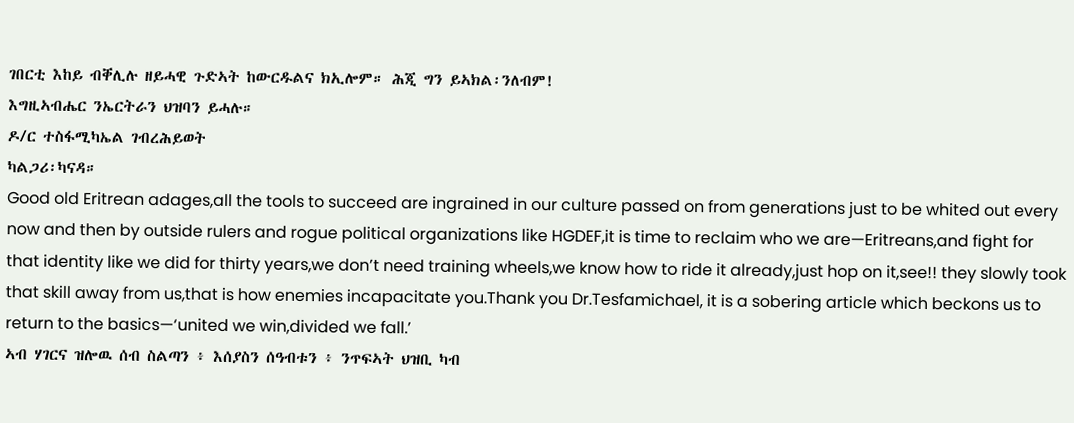ገበርቲ እከይ ብቐሊሉ ዘይሓዊ ጉድኣት ከውርዱልና ክኢሎም። ሕጂ ግን ይኣክል፡ንለብም!
እግዚኣብሔር ንኤርትራን ህዝባን ይሓሉ።
ዶ/ር ተስፋሚካኤል ገብረሕይወት
ካልጋሪ፡ካናዳ።
Good old Eritrean adages,all the tools to succeed are ingrained in our culture passed on from generations just to be whited out every now and then by outside rulers and rogue political organizations like HGDEF,it is time to reclaim who we are—Eritreans,and fight for that identity like we did for thirty years,we don’t need training wheels,we know how to ride it already,just hop on it,see!! they slowly took that skill away from us,that is how enemies incapacitate you.Thank you Dr.Tesfamichael, it is a sobering article which beckons us to return to the basics—‘united we win,divided we fall.’
ኣብ ሃገርና ዝሎዉ ሰብ ስልጣን ፥ እሰያስን ሰዓብቱን ፥ ንጥፍኣት ህዝቢ ካብ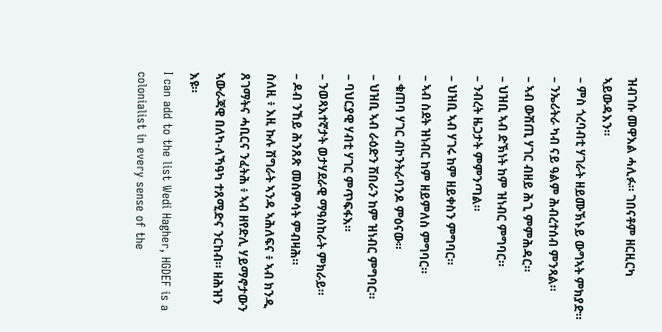ዝብገሱ መዋእል ሓሊፉ። ገበናቶም ዘርዚርካ ኣይውዳእን።
– ምስ ጎረባብቲ ሃገራት ዘይሙኽኑይ ውግኣት ምክያድ።
– ንኤሪትራ ካብ ናይ ዓልም ሕብረተሰብ ምንጻል።
– ኣብ ውሽጢ ሃገር ብዘይ ሕጊ ምምሕዳር።
– ህዝቢ ኣብ ድኽነት ከም ዝነብር ምግባር።
– ንብረት ዜጋታት ምምንጣል።
– ህዝቢ ኣብ ሃገሩ ከም ዘይቀስን ምግባር።
– ኣብ ስደት ዝነብር ከም ዘይምለስ ምግባር።
– ቁጠባ ሃገር ብኮንትራባንዶ ምዕናው።
– ህዝቢ ኣብ ራዕድን ሽበራን ከም ዝነብር ምግባር።
– ባህርያዊ ሃብቲ ሃገር ምጥፍፋእ።
– ንወጻእተኛታት ወታሃደራዊ ማዓስከራት ምክራይ።
– ዶብ ንኸይ ሕንጸጽ መስምሳት ምብዛሕ።
ስለዚ ፥ እዚ ኩሉ ሽግራት ኣንዳ ኣሕለፍና ፥ ኣብ ክንዲ ጸገማትና ሓቢርና ንፈትሕ ፥ ኣብ ዘየድሊ ሃይማኖታውን ኣውራጃዊ በለካ-ለኻዓካ ተጸሚድና ንርከብ። ዘሕዝን እዩ።
I can add to the list Wedi Hagher, HGDEF is a colonialist in every sense of the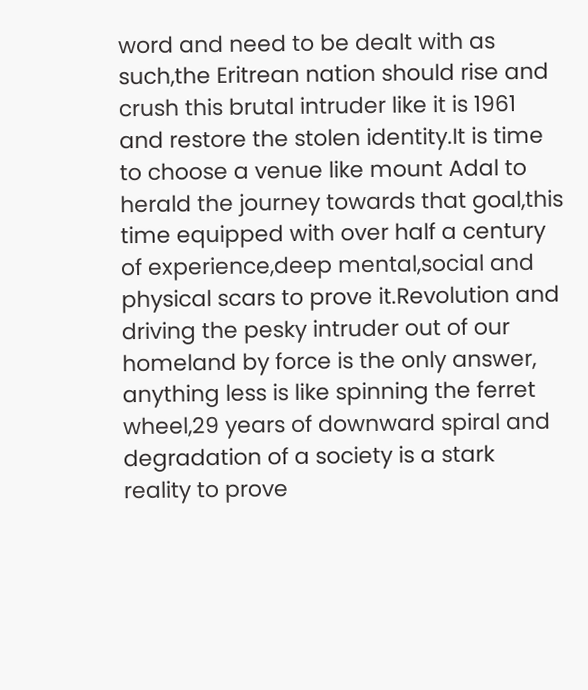word and need to be dealt with as such,the Eritrean nation should rise and crush this brutal intruder like it is 1961 and restore the stolen identity.It is time to choose a venue like mount Adal to herald the journey towards that goal,this time equipped with over half a century of experience,deep mental,social and physical scars to prove it.Revolution and driving the pesky intruder out of our homeland by force is the only answer, anything less is like spinning the ferret wheel,29 years of downward spiral and degradation of a society is a stark reality to prove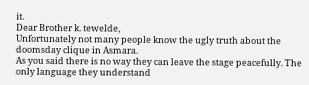it.
Dear Brother k. tewelde,
Unfortunately not many people know the ugly truth about the doomsday clique in Asmara.
As you said there is no way they can leave the stage peacefully. The only language they understand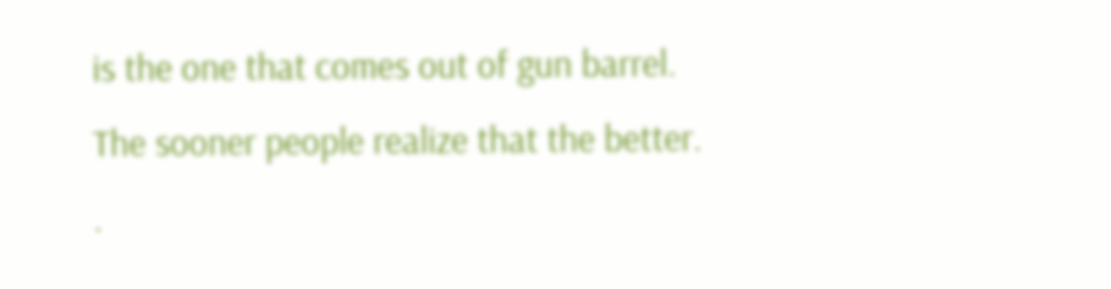is the one that comes out of gun barrel.
The sooner people realize that the better.
.